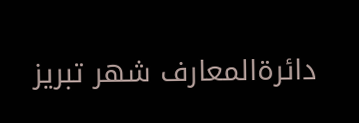دائرةالمعارف شهر تبريز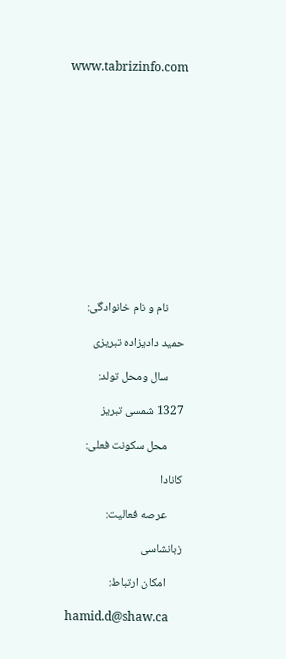www.tabrizinfo.com













      نام و نام خانوادگی:

حميد داديزاده تبريزی

      سال ومحل تولد:

1327 شمسی تبريز

      محل سکونت فعلی:

کانادا

      عرصه فعاليت:

زبانشاسی

      امکان ارتباط:

hamid.d@shaw.ca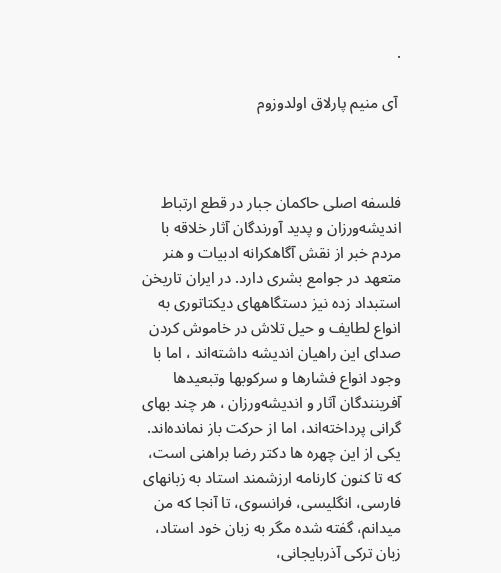.

 آی منيم پارلاق اولدوزوم



فلسفه اصلی حاکمان جبار در قطع ارتباط انديشه‌ورزان و پديد آورندگان آثار خلاقه با مردم خبر از نقش آگاهکرانه ادبيات و هنر متعهد در جوامع بشری دارد. در ايران تاريخن استبداد زده نيز دستگاههای ديکتاتوری به انواع لطايف و حيل تلاش در خاموش کردن صدای اين راهيان انديشه داشته‌اند ، اما با وجود انواع فشارها و سرکوبها وتبعيدها آفرينندگان آثار و انديشه‌ورزان ، هر چند بهای گرانی پرداخته‌اند، اما از حرکت باز نمانده‌اند. يکی از اين چهره ها دکتر رضا براهنی است، که تا کنون کارنامه ارزشمند استاد به زبانهای فارسی، انگليسی، فرانسوی، تا آنجا که من ميدانم، گفته شده مگر به زبان خود استاد، زبان ترکی آذربايجانی،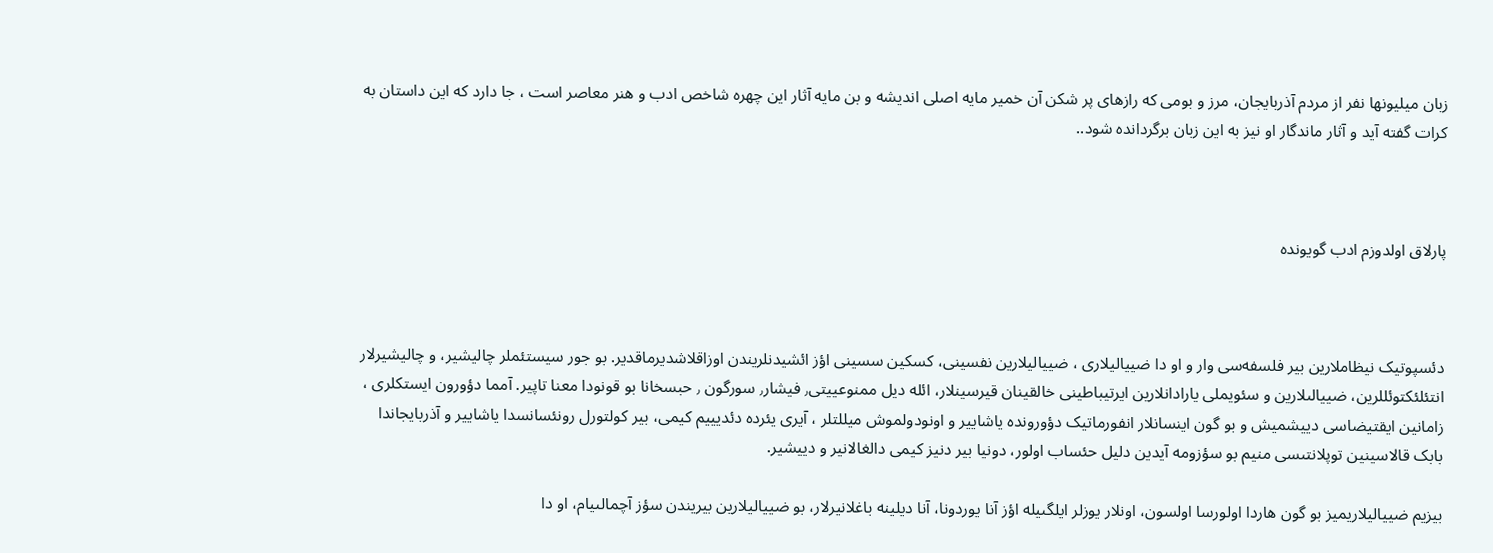زبان ميليونها نفر از مردم آذربايجان، مرز و بومی که رازهای پر شکن آن خمير مايه اصلی انديشه و بن مايه آثار اين چهره شاخص ادب و هنر معاصر است ، جا دارد که اين داستان به کرات گفته آيد و آثار ماندگار او نيز به اين زبان برگردانده شود..



پارلاق اولدوزم ادب گويونده



دئسپوتيک نيظاملارين بير فلسفه‌سی وار و او دا ضيياليلاری ، ضيياليلارين نفسينى، کسکين سسينى اؤز ائشيدنلريندن اوزاقلاشديرماقدير. بو جور سيستئملر چاليشير، و چاليشيرلار انتئلئکتوئللرين، ضييالىلارين و سئويملی يارادانلارين ايرتيباطينى خالقينان قيرسينلار، ائله ديل ممنوعييتی٫ فيشار٫ سورگون ٫ حبسخانا بو قونودا معنا تاپير. آمما دؤورون ايستکلری ، زامانين ايقتيضاسی دييشميش و بو گون اينسانلار انفورماتيک دؤورونده ياشايير و اونودولموش ميللتلر ، آيری يئرده دئديييم کيمی، بير کولتورل رونئسانسدا ياشايير و آذربايجاندا بابک قالاسينين توپلانتىسی منيم بو سؤزومه آيدين دليل حئساب اولور، دونيا بير دنيز کيمی دالغالانير و دييشير.

بيزيم ضيياليلاريميز بو گون هاردا اولورسا اولسون، اونلار يوزلر ايلگىيله اؤز آنا يوردونا، آنا ديلينه باغلانيرلار، بو ضيياليلارين بيريندن سؤز آچمالىيام، او دا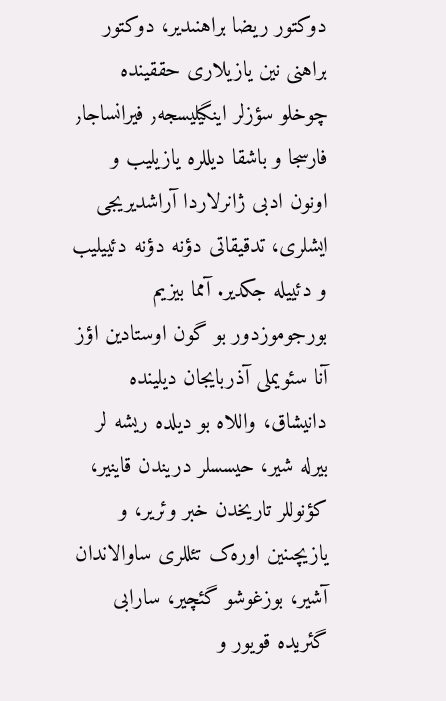دوکتور ريضا براهنىدير، دوکتور براهنی نين يازيلاری حققينده چوخلو سؤزلر اينگيليسجه٫ فيرانساجا٫ فارسجا و باشقا ديللره يازيليب و اونون ادبی ژانرلاردا آراشديريجی ايشلری، تدقيقاتی دؤنه دؤنه دئييليب و دئييله جكدير. آمما بيزيم بورجوموزدور بو گون اوستادين اؤز آنا سئويملی آذربايجان ديلينده دانيشاق، واللاه بو ديلده ريشه لر بيرله شير، حيسسلر دريندن قاينير، کؤنوللر تاريخدن خبر وئرير، و يازيچىنين اوره‌ک تئللری ساوالاندان آشير، بوزغوشو گئچير، سارابی گئريده قويور و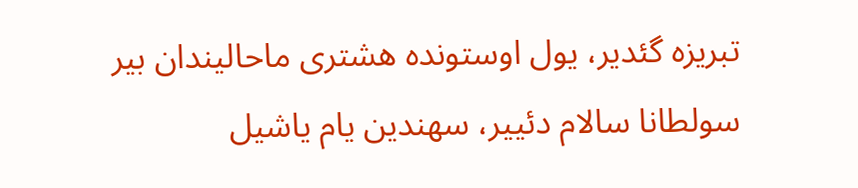تبريزه گئدير، يول اوستونده هشتری ماحاليندان بير سولطانا سالام دئيير، سهندين يام ياشيل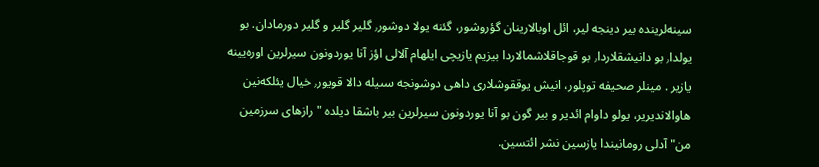سينه‌لرينده بير دينجه لير، ائل اوبالارينان گؤروشور، گئنه يولا دوشور٫ گلير گلير و گلير دورمادان. بو يولدا٫ بو دانيشقلاردا٫ بو قوجاقلاشمالاردا بيزيم يازيچی ايلهام آلالی اؤز آنا يوردونون سيرلرين اوره‌يينه يازير . مينلر صحيفه توپلور، انيش يوققوشلاری داهی دوشونجه سىيله دالا قويور٫ خيال يئلکه‌نين هاوالانديرير، يولو داوام ائدير و بير گون بو آنا يوردونون سيرلرين بير باشقا ديلده "رازهای سرزمين من" آدلی رومانيندا يازسين نشر ائتسين.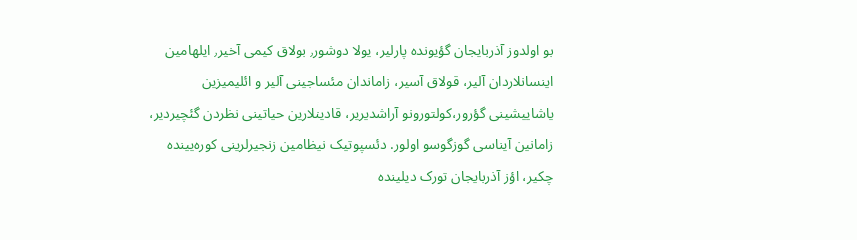بو اولدوز آذربايجان گؤيونده پارلير، يولا دوشور٫ بولاق کيمی آخير٫ ايلهامين اينسانلاردان آلير، قولاق آسير، زاماندان مئساجينى آلير و ائليميزين ياشاييشينى گؤرور،کولتورونو آراشديرير، قادينلارين حياتينى نظردن گئچيردير، زامانين آيناسی گوزگوسو اولور. دئسپوتيک نيظامين زنجيرلرينى کوره‌يينده چکير، اؤز آذربايجان تورک ديلينده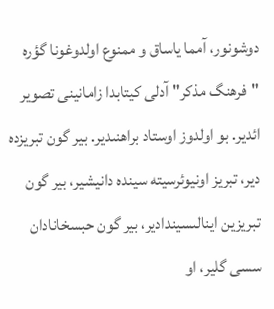دوشونور، آمما ياساق و ممنوع اولدوغونا گؤره "فرهنگ مذکر" آدلی کيتابدا زامانينى تصوير ائدير. بو اولدوز اوستاد براهنىدير. بير گون تبريزده دير، تبريز اونيوئرسيته سينده دانيشير، بير گون تبريزين اينالىسيندادير، بير گون حبسخانادان سسی گلير، او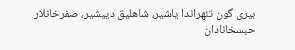بيری گون تئهراندا ياشير، شاهليق دييشير، صفرخانلار حبسخانادان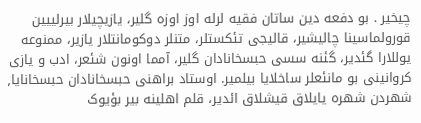چيخير . بو دفعه دين ساتان فقيه لرله اوز اوزه گلير، يازيچيلار بيرلييين قورولماسينا چاليشير، قاليجی تئکستلر، متنلر دوکومانتلار يازير، ممنوعه يوللارا گئدير، گئنه سسی حبسخانادان گلير، آمما اونون شئعر، ادب و يازی کروانينى بو مانئعلر ساخلايا بيلمير. اوستاد براهنی حبسخانادان حبسخانايا٫ شهردن شهره يايلاق قيشلاق ائدير، قلم اهلينه بير بؤيوک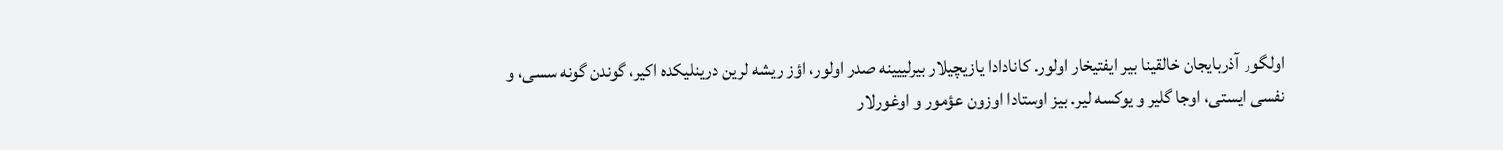اولگو٫ آذربايجان خالقينا بير ايفتيخار اولور. کانادادا يازيچيلار بيرلييينه صدر اولور، اؤز ريشه لرين درينليكده اکير، گوندن گونه سسی، و نفسی ايستی، اوجا گلير و يوکسه لير. بيز اوستادا اوزون عؤمور و اوغورلار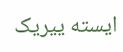ايسته ييريک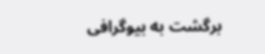برگشت به بيوگرافی